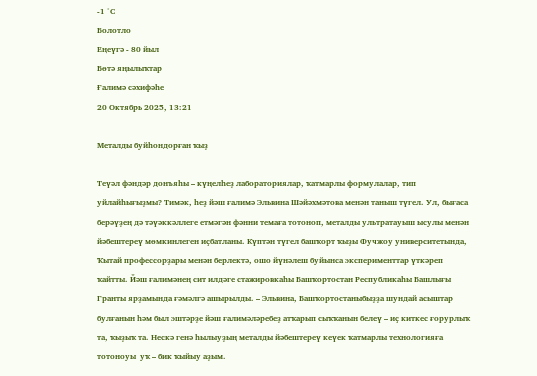-1 °С
Болотло
Еңеүгә - 80 йыл
Бөтә яңылыҡтар
Ғалимә сәхифәһе
20 Октябрь 2025, 13:21

Металды буйһондорған ҡыҙ

Теүәл фәндәр донъяһы – күңелһеҙ лабораториялар, ҡатмарлы формулалар, тип уйлайһығыҙмы? Тимәк, һеҙ йәш ғалимә Эльвина Шәйәхмәтова менән таныш түгел. Ул, бығаса берәүҙең дә тәүәккәллеге етмәгән фәнни темаға тотоноп, металды ультратауыш ысулы менән йәбештереү мөмкинлеген иҫбатланы. Күптән түгел башҡорт ҡыҙы Фучжоу университетында, Ҡытай профессорҙары менән берлектә, ошо йүнәлеш буйынса эксперименттар үткәреп ҡайтты. Йәш ғалимәнең сит илдәге стажировкаһы Башҡортостан Республикаһы Башлығы Гранты ярҙамында ғәмәлгә ашырылды. – Эльвина, Башҡортостаныбыҙҙа шундай асыштар булғанын һәм был эштәрҙе йәш ғалимәләребеҙ атҡарып сыҡҡанын белеү – иҫ киткес ғорурлыҡ та, ҡыҙыҡ та. Нескә генә һылыуҙың металды йәбештереү кеүек ҡатмарлы технологияға тотоноуы  уҡ – бик ҡыйыу аҙым.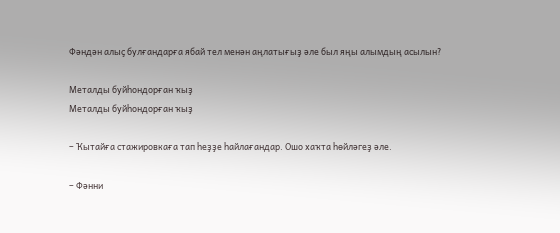Фәндән алыҫ булғандарға ябай тел менән аңлатығыҙ әле был яңы алымдың асылын?

Металды буйһондорған ҡыҙ
Металды буйһондорған ҡыҙ

– Ҡытайға стажировкаға тап һеҙҙе һайлағандар. Ошо хаҡта һөйләгеҙ әле.

– Фәнни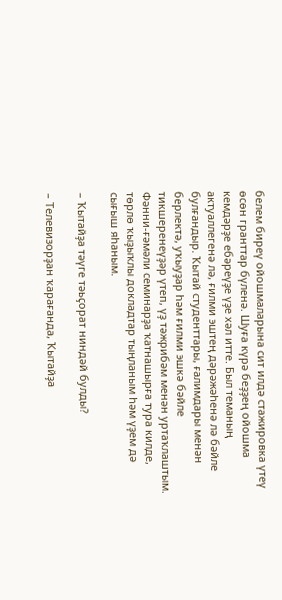белем биреү ойошмаларына сит илдә стажировка үтеү өсөн гранттар бүленә. Шуға күрә беҙҙең ойошма кемдәрҙе ебәреүҙе үҙе хәл итте. Был теманың актуаллегенә лә, ғилми эштең дәрәжәһенә лә бәйле булғандыр. Ҡытай студенттары, ғалимдары менән берлектә, уҡыуҙар һәм ғилми эшкә бәйле тикшеренеүҙәр үтеп, үҙ тәжрибәм менән уртаҡлаштым. Фәнни-ғәмәли семинарҙа ҡатнашырға тура килде, төрлө ҡыҙыҡлы докладтар тыңланым һәм үҙем дә сығыш яһаным.

– Ҡытайҙа тәүге тәьҫорат ниндәй булды?

– Телевизорҙан ҡарағанда, Ҡытайҙа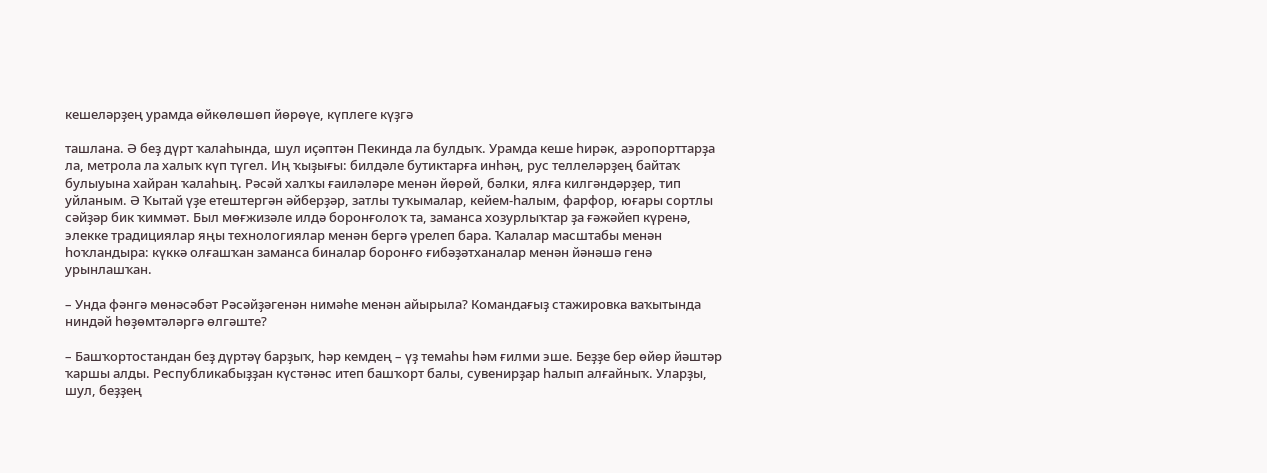кешеләрҙең урамда өйкөлөшөп йөрөүе, күплеге күҙгә

ташлана. Ә беҙ дүрт ҡалаһында, шул иҫәптән Пекинда ла булдыҡ. Урамда кеше һирәк, аэропорттарҙа ла, метрола ла халыҡ күп түгел. Иң ҡыҙығы: билдәле бутиктарға инһәң, рус теллеләрҙең байтаҡ булыуына хайран ҡалаһың. Рәсәй халҡы ғаиләләре менән йөрөй, бәлки, ялға килгәндәрҙер, тип уйланым. Ә Ҡытай үҙе етештергән әйберҙәр, затлы туҡымалар, кейем-һалым, фарфор, юғары сортлы сәйҙәр бик ҡиммәт. Был мөғжизәле илдә боронғолоҡ та, заманса хозурлыҡтар ҙа ғәжәйеп күренә, элекке традициялар яңы технологиялар менән бергә үрелеп бара. Ҡалалар масштабы менән һоҡландыра: күккә олғашҡан заманса биналар боронғо ғибәҙәтханалар менән йәнәшә генә урынлашҡан.

– Унда фәнгә мөнәсәбәт Рәсәйҙәгенән нимәһе менән айырыла? Командағыҙ стажировка ваҡытында ниндәй һөҙөмтәләргә өлгәште?

– Башҡортостандан беҙ дүртәү барҙыҡ, һәр кемдең – үҙ темаһы һәм ғилми эше. Беҙҙе бер өйөр йәштәр ҡаршы алды. Республикабыҙҙан күстәнәс итеп башҡорт балы, сувенирҙар һалып алғайныҡ. Уларҙы, шул, беҙҙең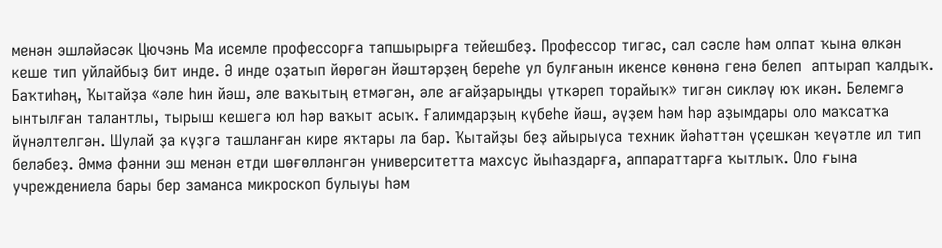менән эшләйәсәк Цючэнь Ма исемле профессорға тапшырырға тейешбеҙ. Профессор тигәс, сал сәсле һәм олпат ҡына өлкән кеше тип уйлайбыҙ бит инде. Ә инде оҙатып йөрөгән йәштәрҙең береһе ул булғанын икенсе көнөнә генә белеп  аптырап ҡалдыҡ. Баҡтиһәң, Ҡытайҙа «әле һин йәш, әле ваҡытың етмәгән, әле ағайҙарыңды үткәреп торайыҡ» тигән сикләү юҡ икән. Белемгә ынтылған талантлы, тырыш кешегә юл һәр ваҡыт асыҡ. Ғалимдарҙың күбеһе йәш, әүҙем һәм һәр аҙымдары оло маҡсатҡа йүнәлтелгән. Шулай ҙа күҙгә ташланған кире яҡтары ла бар. Ҡытайҙы беҙ айырыуса техник йәһәттән үҫешкән ҡеүәтле ил тип беләбеҙ. Әммә фәнни эш менән етди шөғөлләнгән университетта махсус йыһаздарға, аппараттарға ҡытлыҡ. Оло ғына учреждениела бары бер заманса микроскоп булыуы һәм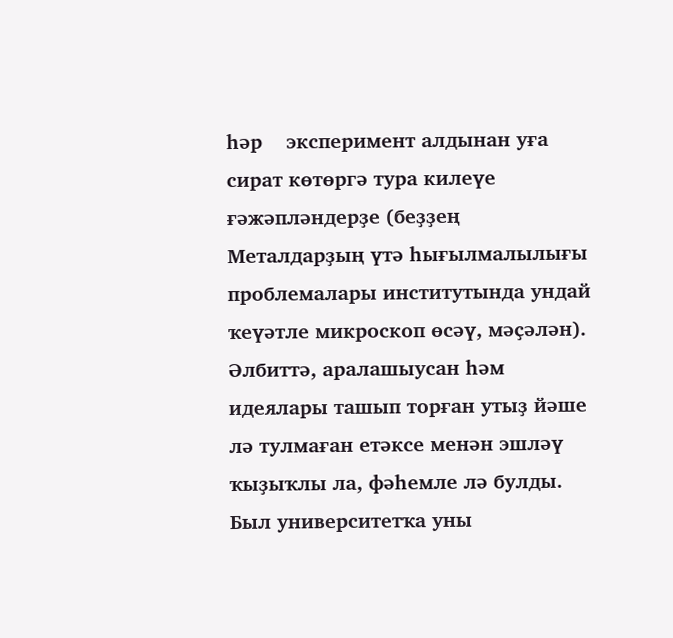һәр    эксперимент алдынан уға сират көтөргә тура килеүе ғәжәпләндерҙе (беҙҙең Металдарҙың үтә һығылмалылығы проблемалары институтында ундай ҡеүәтле микроскоп өсәү, мәҫәлән). Әлбиттә, аралашыусан һәм идеялары ташып торған утыҙ йәше лә тулмаған етәксе менән эшләү ҡыҙыҡлы ла, фәһемле лә булды. Был университетҡа уны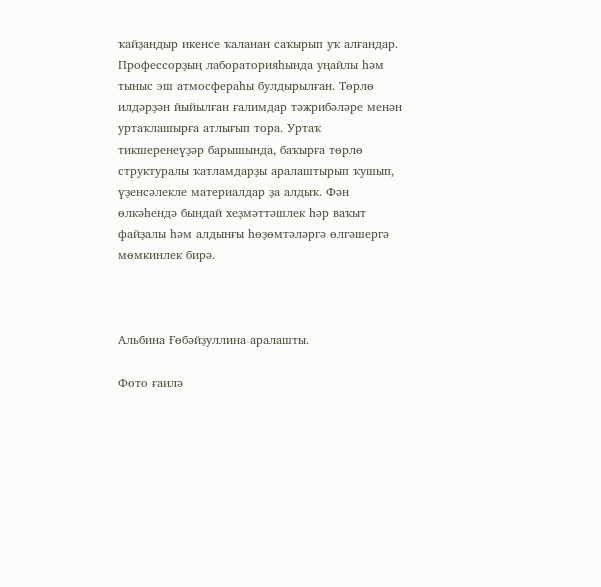ҡайҙандыр икенсе ҡаланан саҡырып уҡ алғандар. Профессорҙың лабораторияһында уңайлы һәм тыныс эш атмосфераһы булдырылған. Төрлө илдәрҙән йыйылған ғалимдар тәжрибәләре менән уртаҡлашырға атлығып тора. Уртаҡ тикшеренеүҙәр барышында, баҡырға төрлө структуралы ҡатламдарҙы аралаштырып ҡушып, үҙенсәлекле материалдар ҙа алдыҡ. Фән өлкәһендә бындай хеҙмәттәшлек һәр ваҡыт файҙалы һәм алдынғы һөҙөмтәләргә өлгәшергә мөмкинлек бирә.



Альбина Ғөбәйҙуллина аралашты.

Фото ғаилә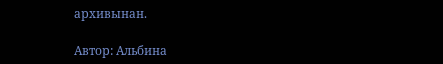архивынан.

Автор: Альбина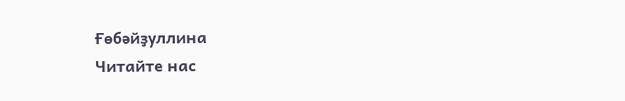Ғөбәйҙуллина
Читайте нас